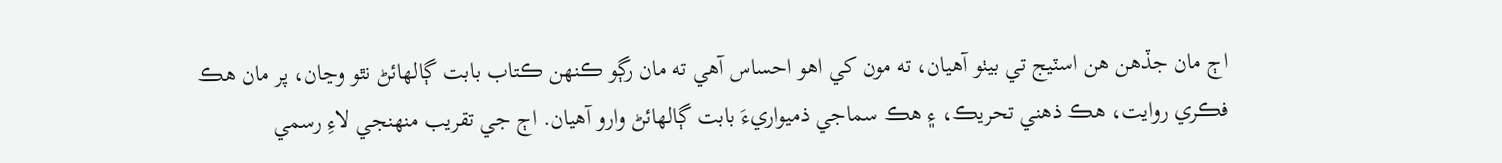اڄ مان جڏهن هن اسٽيج تي بيٺو آهيان، ته مون کي اهو احساس آهي ته مان رڳو ڪنهن ڪتاب بابت ڳالهائڻ نٿو وڃان، پر مان هڪ فڪري روايت، هڪ ذهني تحريڪ، ۽ هڪ سماجي ذميواريءَ بابت ڳالهائڻ وارو آهيان. اڄ جي تقريب منهنجي لاءِ رسمي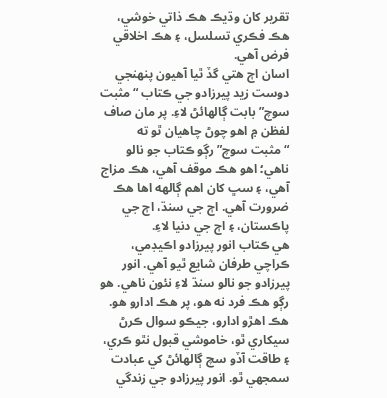تقرير کان وڌيڪ هڪ ذاتي خوشي، هڪ فڪري تسلسل، ۽ هڪ اخلاقي فرض آهي.
اسان اڄ هتي گڏ ٿيا آهيون پنهنجي دوست زيد پيرزادو جي ڪتاب “مثبت سوچ” بابت ڳالهائڻ لاءِ. پر مان صاف لفظن ۾ اهو چوڻ چاهيان ٿو ته “مثبت سوچ” رڳو ڪتاب جو نالو ناهي؛ اهو هڪ موقف آهي، هڪ مزاج آهي، ۽ سڀ کان اهم ڳالهه اها هڪ ضرورت آهي. اڄ جي سنڌ، اڄ جي پاڪستان، ۽ اڄ جي دنيا لاءِ.
هي ڪتاب انور پيرزادو اڪيڊمي، ڪراچي طرفان شايع ٿيو آهي. انور پيرزادو جو نالو سنڌ لاءِ نئون ناهي. هو رڳو هڪ فرد نه هو، پر هڪ ادارو هو. هڪ اهڙو ادارو، جيڪو سوال ڪرڻ سيکاري ٿو، خاموشي قبول نٿو ڪري، ۽ طاقت آڏو سچ ڳالهائڻ کي عبادت سمجهي ٿو. انور پيرزادو جي زندگي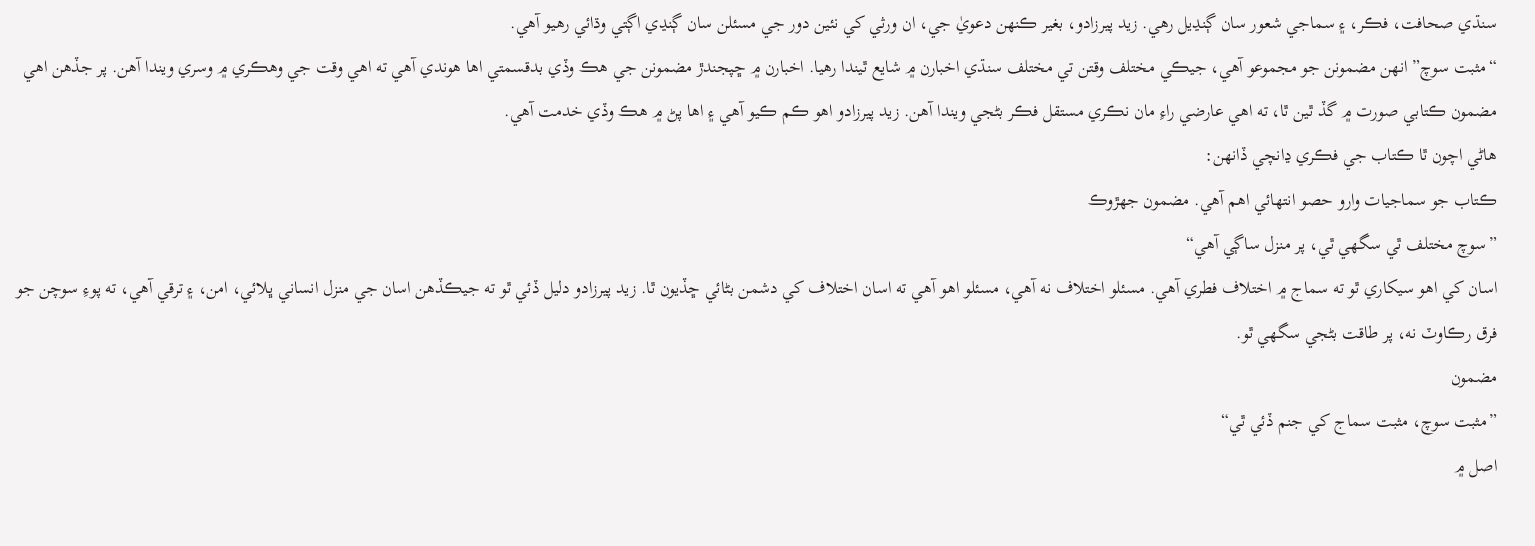سنڌي صحافت، فڪر، ۽ سماجي شعور سان ڳنڍيل رهي. زيد پيرزادو، بغير ڪنهن دعويٰ جي، ان ورثي کي نئين دور جي مسئلن سان ڳنڍي اڳتي وڌائي رهيو آهي.
“مثبت سوچ” انهن مضمونن جو مجموعو آهي، جيڪي مختلف وقتن تي مختلف سنڌي اخبارن ۾ شايع ٿيندا رهيا. اخبارن ۾ ڇپجندڙ مضمونن جي هڪ وڏي بدقسمتي اها هوندي آهي ته اهي وقت جي وهڪري ۾ وسري ويندا آهن. پر جڏهن اهي مضمون ڪتابي صورت ۾ گڏ ٿين ٿا، ته اهي عارضي راءِ مان نڪري مستقل فڪر بڻجي ويندا آهن. زيد پيرزادو اهو ڪم ڪيو آهي ۽ اها پڻ ۾ هڪ وڏي خدمت آهي.
هاڻي اچون ٿا ڪتاب جي فڪري ڍانچي ڏانهن:
ڪتاب جو سماجيات وارو حصو انتهائي اهم آهي. مضمون جهڙوڪ
”سوچ مختلف ٿي سگهي ٿي، پر منزل ساڳي آهي“
اسان کي اهو سيکاري ٿو ته سماج ۾ اختلاف فطري آهي. مسئلو اختلاف نه آهي، مسئلو اهو آهي ته اسان اختلاف کي دشمن بڻائي ڇڏيون ٿا. زيد پيرزادو دليل ڏئي ٿو ته جيڪڏهن اسان جي منزل انساني ڀلائي، امن، ۽ ترقي آهي، ته پوءِ سوچن جو فرق رڪاوٽ نه، پر طاقت بڻجي سگهي ٿو.
مضمون
”مثبت سوچ، مثبت سماج کي جنم ڏئي ٿي“
اصل ۾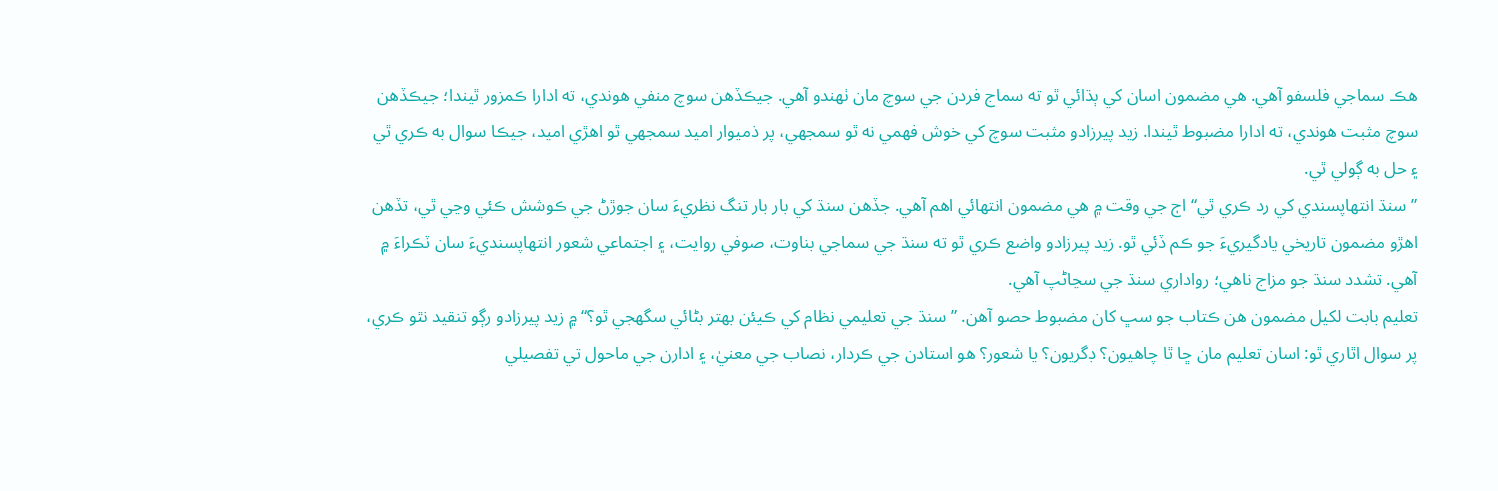هڪ سماجي فلسفو آهي. هي مضمون اسان کي ٻڌائي ٿو ته سماج فردن جي سوچ مان ٺهندو آهي. جيڪڏهن سوچ منفي هوندي، ته ادارا ڪمزور ٿيندا؛ جيڪڏهن سوچ مثبت هوندي، ته ادارا مضبوط ٿيندا. زيد پيرزادو مثبت سوچ کي خوش فهمي نه ٿو سمجهي، پر ذميوار اميد سمجهي ٿو اهڙي اميد، جيڪا سوال به ڪري ٿي ۽ حل به ڳولي ٿي.
”سنڌ انتهاپسندي کي رد ڪري ٿي“ اڄ جي وقت ۾ هي مضمون انتهائي اهم آهي. جڏهن سنڌ کي بار بار تنگ نظريءَ سان جوڙڻ جي ڪوشش ڪئي وڃي ٿي، تڏهن اهڙو مضمون تاريخي يادگيريءَ جو ڪم ڏئي ٿو. زيد پيرزادو واضع ڪري ٿو ته سنڌ جي سماجي بناوت، صوفي روايت، ۽ اجتماعي شعور انتهاپسنديءَ سان ٽڪراءَ ۾ آهي. تشدد سنڌ جو مزاج ناهي؛ رواداري سنڌ جي سڃاڻپ آهي.
تعليم بابت لکيل مضمون هن ڪتاب جو سڀ کان مضبوط حصو آهن. ”سنڌ جي تعليمي نظام کي ڪيئن بهتر بڻائي سگهجي ٿو؟“ ۾ زيد پيرزادو رڳو تنقيد نٿو ڪري، پر سوال اٿاري ٿو: اسان تعليم مان ڇا ٿا چاهيون؟ ڊگريون؟ يا شعور؟ هو استادن جي ڪردار، نصاب جي معنيٰ، ۽ ادارن جي ماحول تي تفصيلي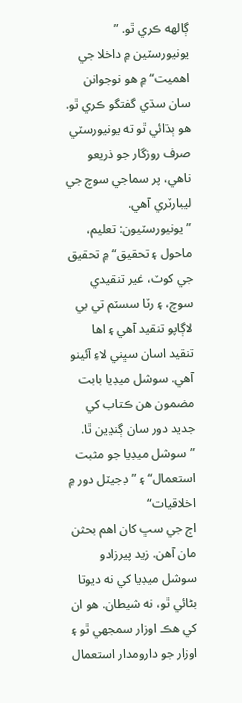ڳالهه ڪري ٿو. ”
يونيورسٽين ۾ داخلا جي اهميت“ ۾ هو نوجوانن سان سڌي گفتگو ڪري ٿو. هو ٻڌائي ٿو ته يونيورسٽي صرف روزگار جو ذريعو ناهي، پر سماجي سوچ جي ليبارٽري آهي.
”يونيورسٽيون: تعليم، ماحول ۽ تحقيق“ ۾ تحقيق جي کوٽ، غير تنقيدي سوچ، ۽ رٽا سسٽم تي بي لاڳاپو تنقيد آهي ۽ اها تنقيد اسان سڀني لاءِ آئينو آهي. سوشل ميڊيا بابت مضمون هن ڪتاب کي جديد دور سان ڳنڍين ٿا. ”سوشل ميڊيا جو مثبت استعمال“ ۽ ”ڊجيٽل دور ۾ اخلاقيات“
اڄ جي سڀ کان اهم بحثن مان آهن. زيد پيرزادو سوشل ميڊيا کي نه ديوتا بڻائي ٿو، نه شيطان. هو ان کي هڪ اوزار سمجهي ٿو ۽ اوزار جو دارومدار استعمال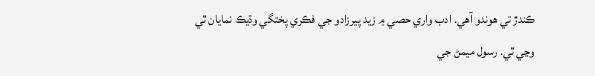ڪندڙ تي هوندو آهي. ادب واري حصي ۾ زيد پيرزادو جي فڪري پختگي وڌيڪ نمايان ٿي وڃي ٿي. رسول ميمڻ جي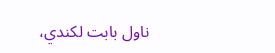ناول بابت لکندي،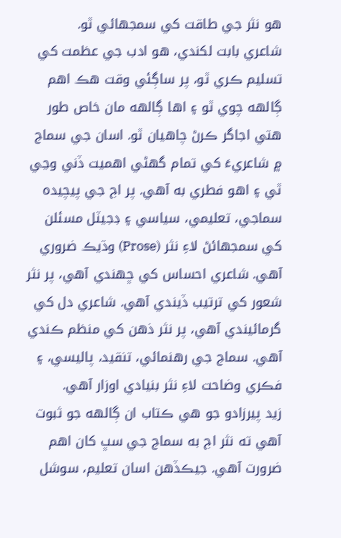هو نثر جي طاقت کي سمجهائي ٿو.
شاعري بابت لکندي، هو ادب جي عظمت کي تسليم ڪري ٿو، پر ساڳئي وقت هڪ اهم ڳالهه چوي ٿو ۽ اها ڳالهه مان خاص طور هتي اجاگر ڪرڻ چاهيان ٿو. اسان جي سماج ۾ شاعريءَ کي تمام گهڻي اهميت ڏني وڃي ٿي ۽ اهو فطري به آهي. پر اڄ جي پيچيده سماجي، تعليمي، سياسي ۽ ڊجيٽل مسئلن کي سمجهائڻ لاءِ نثر (Prose) وڌيڪ ضروري آهي. شاعري احساس کي ڇهندي آهي، پر نثر شعور کي ترتيب ڏيندي آهي. شاعري دل کي گرمائيندي آهي، پر نثر ذهن کي منظم ڪندي آهي. سماج جي رهنمائي، تنقيد، پاليسي، ۽ فڪري وضاحت لاءِ نثر بنيادي اوزار آهي.
زيد پيرزادو جو هي ڪتاب ان ڳالهه جو ثبوت آهي ته نثر اڄ به سماج جي سڀ کان اهم ضرورت آهي. جيڪڏهن اسان تعليم، سوشل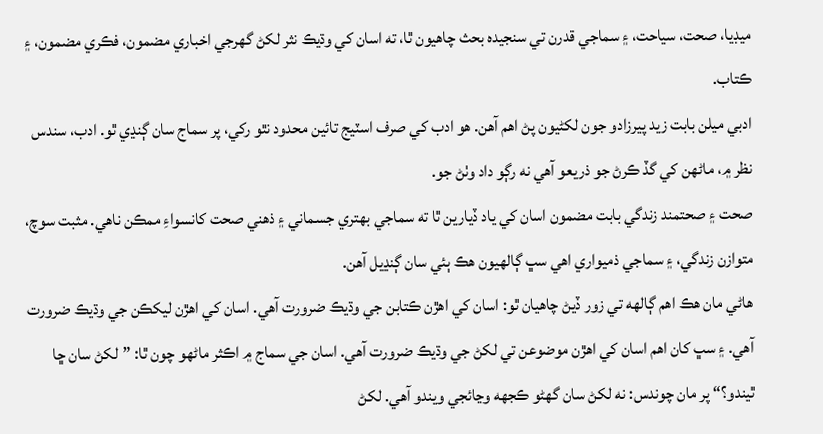ميڊيا، صحت، سياحت، ۽ سماجي قدرن تي سنجيده بحث چاهيون ٿا، ته اسان کي وڌيڪ نثر لکڻ گهرجي اخباري مضمون، فڪري مضمون، ۽ ڪتاب.
ادبي ميلن بابت زيد پيرزادو جون لکڻيون پڻ اهم آهن. هو ادب کي صرف اسٽيج تائين محدود نٿو رکي، پر سماج سان ڳنڍي ٿو. ادب، سندس نظر ۾، ماڻهن کي گڏ ڪرڻ جو ذريعو آهي نه رڳو داد وٺڻ جو.
صحت ۽ صحتمند زندگي بابت مضمون اسان کي ياد ڏيارين ٿا ته سماجي بهتري جسماني ۽ ذهني صحت کانسواءِ ممڪن ناهي. مثبت سوچ، متوازن زندگي، ۽ سماجي ذميواري اهي سڀ ڳالهيون هڪ ٻئي سان ڳنڍيل آهن.
هاڻي مان هڪ اهم ڳالهه تي زور ڏيڻ چاهيان ٿو: اسان کي اهڙن ڪتابن جي وڌيڪ ضرورت آهي. اسان کي اهڙن ليکڪن جي وڌيڪ ضرورت آهي. ۽ سڀ کان اهم اسان کي اهڙن موضوعن تي لکڻ جي وڌيڪ ضرورت آهي. اسان جي سماج ۾ اڪثر ماڻهو چون ٿا: ”لکڻ سان ڇا ٿيندو؟“ پر مان چوندس: نه لکڻ سان گهڻو ڪجهه وڃائجي ويندو آهي. لکڻ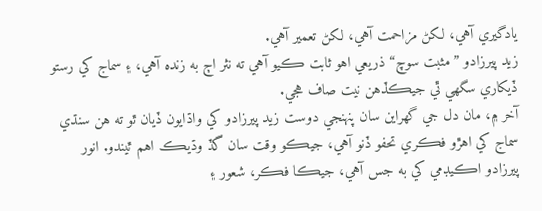يادگيري آهي، لکڻ مزاحمت آهي، لکڻ تعمير آهي.
زيد پيرزادو ”مثبت سوچ“ ذريعي اهو ثابت ڪيو آهي ته نثر اڄ به زنده آهي، ۽ سماج کي رستو ڏيکاري سگهي ٿي جيڪڏهن نيت صاف هجي.
آخر ۾، مان دل جي گهراين سان پنهنجي دوست زيد پيرزادو کي واڌايون ڏيان ٿو ته هن سنڌي سماج کي اهڙو فڪري تحفو ڏنو آهي، جيڪو وقت سان گڏ وڌيڪ اهم ٿيندو. انور پيرزادو اڪيڊمي کي به جس آهي، جيڪا فڪر، شعور ۽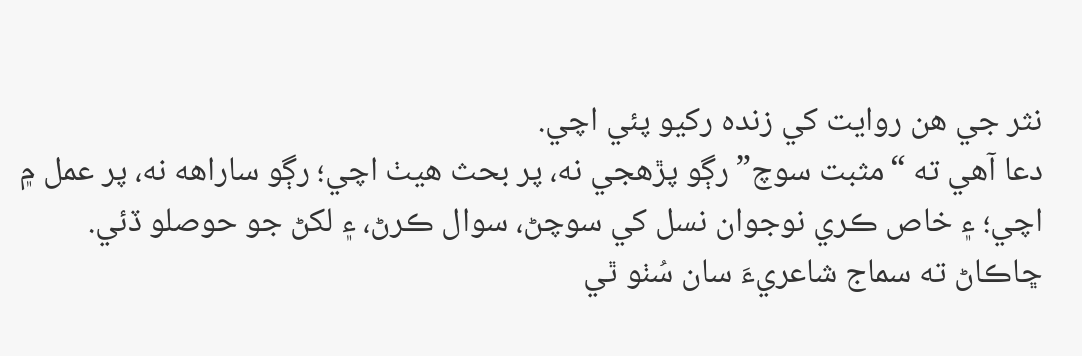نثر جي هن روايت کي زنده رکيو پئي اچي.
دعا آهي ته “مثبت سوچ” رڳو پڙهجي نه، پر بحث هيٺ اچي؛ رڳو ساراهه نه، پر عمل ۾ اچي؛ ۽ خاص ڪري نوجوان نسل کي سوچڻ، سوال ڪرڻ، ۽ لکڻ جو حوصلو ڏئي. ڇاڪاڻ ته سماج شاعريءَ سان سُٺو ٿي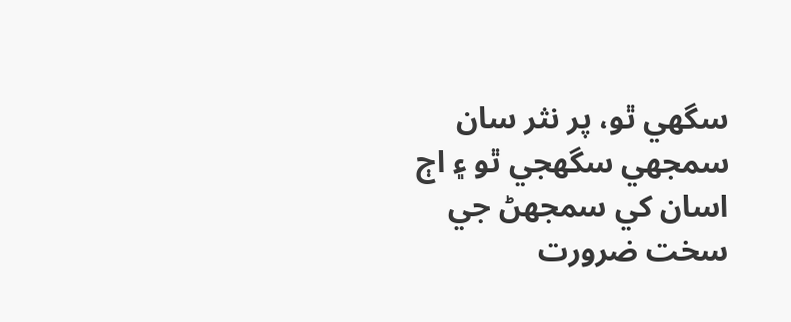سگهي ٿو، پر نثر سان سمجهي سگهجي ٿو ۽ اڄ اسان کي سمجهڻ جي سخت ضرورت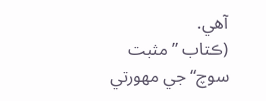آهي.
(ڪتاب ”مثبت سوچ“ جي مهورتي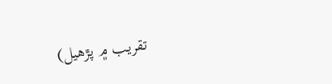تقريب ۾ پڙهيل)